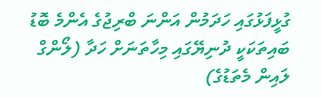ގުޅީފަޅުގައި ހަދަމުން އަންނަ ބްރިޖުގެ އެންމެ ބޮޑު ބައިތަކަކީ ދުނިޔޭގައި މިހާތަނަށް ހަދާ (ލޯންގް ލައިން މެތަޑުގެ)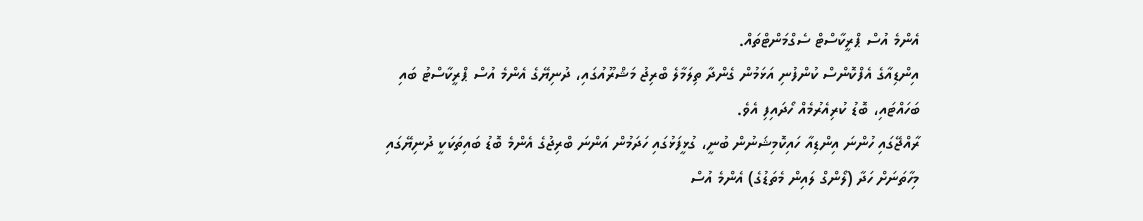އެންމެ އުސް ޕްރީކާސްޓް ސެގްމަންޓްތައް.
އިންޑިއާގެ އެފްކޮންސް ކުންފުނި އަޅަމުން ގެންދާ ތިލަމާލެ ބްރިޖު މަޝްރޫއުގައި، ދުނިޔޭގެ އެންމެ އުސް ޕްރީކާސްޓު ބައި ބަހައްޓައި، ބޮޑު ކުރިއެރުމެއް ހޯދައިފި އެވެ.
ރާއްޖޭގައި ހުންނަ އިންޑިއާ ހައިކޮމިޝަނުން ބުނީ، ގުޅީފަޅުގައި ހަދަމުން އަންނަ ބްރިޖުގެ އެންމެ ބޮޑު ބައިތަކަކީ ދުނިޔޭގައި މިހާތަނަށް ހަދާ (ލޯންގް ލައިން މެތަޑުގެ) އެންމެ އުސް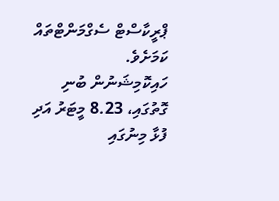ޕްރީކާސްޓް ސެގްމަންޓްތައް ކަމަށެވެ.
ހައިކޮމިޝަނުން ބުނި ގޮތުގައި، 8.23 މީޓަރު އަދި ފުޅާ މިނުގައި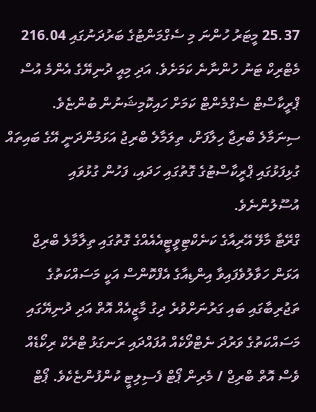25.37 މީޓަރު ހުންނަ މި ސެގްމަންޓުގެ ބަރުދަނުގައި 216.04 މެޓްރިކް ޓަނު ހުންނާނެ ކަމަށެވެ. އަދި މިއީ ދުނިޔޭގެ އެންމެ އުސް ޕްރީކާސްޓް ސެގްމެންޓް ކަމަށް ހައިކޮމިޝަނުން ބުންޏެވެ.
ސިނަމާލެ ބްރިޖާ ހިލާފަށް، ތިލަމާލެ ބްރިޖު އަޅަމުންދަނީ އޭގެ ބައިތައް ގުޅިފަޅުގައި ޕްރީކާސްޓުގެ ގޮތުގައި ހަދައި، ފަހުން ގުޅުވައި އުސޫލުންނެވެ.
ގްރޭޓާ މާލޭ އޭރިއާގެ ކަނެކްޓިވީޓީއެއެއްގެ ގޮތުގައި ތިލާމާލެ ބްރިޖް އަޅަން ހަވާލުވެފައިވާ އިންޑިއާގެ އެފްކޮންސް އަކީ މަސައްކަތުގެ ތަޖުރިބާގައި ބައި ގަރުނަށްވުރެ ދިގު މާޒީއެއް އޮތް އަދި ދުނިޔޭގައި މަސައްކަތުގެ ވަރުދަ ނެޓްވޯކެއް އުފައްދައި ރަނގަޅު ޓްރެކް ރިކޯޑެއް ވެސް އޮތް ބްރިޖް / މެރިން ޕޯޓް ފެސިލިޓީ ކުންފުންޏެކެވެ. ޕޯޓް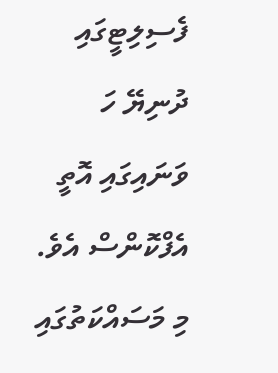ފެސިލިޓީގައި ދުނިޔޭ ހަ ވަނައިގައި އޮތީ އެފްކޮންސް އެވެ.
މި މަސައްކަތުގައި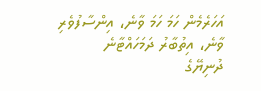އަހަރެމެން ހަމަ ހަމަ ވާނެ، އިންސާފުވެރި ވާނެ، އިތުބާރު ދަމަހައްޓާނެ
ދުނިޔޭގެ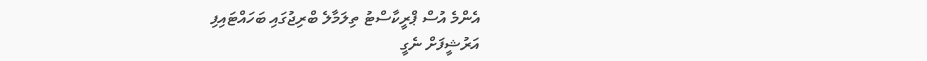އެންމެ އުސް ޕްރީކާސްޓު ތިލަމާލެ ބްރިޖުގައި ބަހައްޓައިފި
އަރުޝީފަށް ނެގީ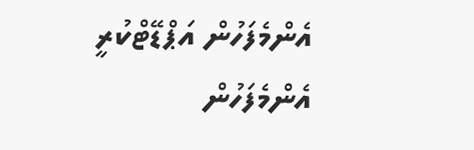އެންމެފަހުން އަޕްޑޭޓްކުރީ
އެންމެފަހުން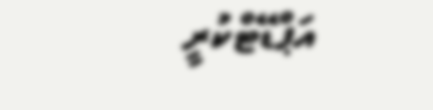އަޕްޑޭޓްކުރީ